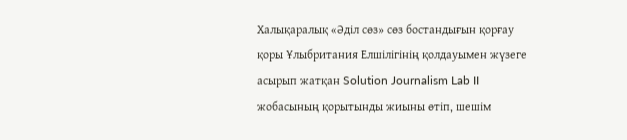Халықаралық «Әділ сөз» сөз бостандығын қорғау қоры Ұлыбритания Елшілігінің қолдауымен жүзеге асырып жатқан Solution Journalism Lab II жобасының қорытынды жиыны өтіп, шешім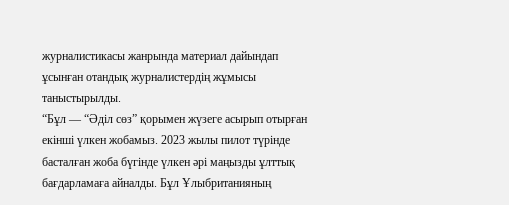журналистикасы жанрында материал дайындап ұсынған отандық журналистердің жұмысы таныстырылды.
“Бұл — “Әділ сөз” қорымен жүзеге асырып отырған екінші үлкен жобамыз. 2023 жылы пилот түрінде басталған жоба бүгінде үлкен әрі маңызды ұлттық бағдарламаға айналды. Бұл Ұлыбританияның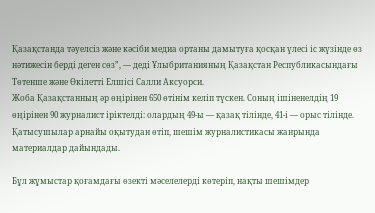Қазақстанда тәуелсіз және кәсіби медиа ортаны дамытуға қосқан үлесі іс жүзінде өз нәтижесін берді деген сөз”, — деді Ұлыбританияның Қазақстан Республикасындағы Төтенше және Өкілетті Елшісі Салли Аксуорси.
Жоба Қазақстанның әр өңірінен 650 өтінім келіп түскен. Соның ішіненелдің 19 өңірінен 90 журналист іріктелді: олардың 49-ы — қазақ тілінде, 41-і — орыс тілінде. Қатысушылар арнайы оқытудан өтіп, шешім журналистикасы жанрында материалдар дайындады.

Бұл жұмыстар қоғамдағы өзекті мәселелерді көтеріп, нақты шешімдер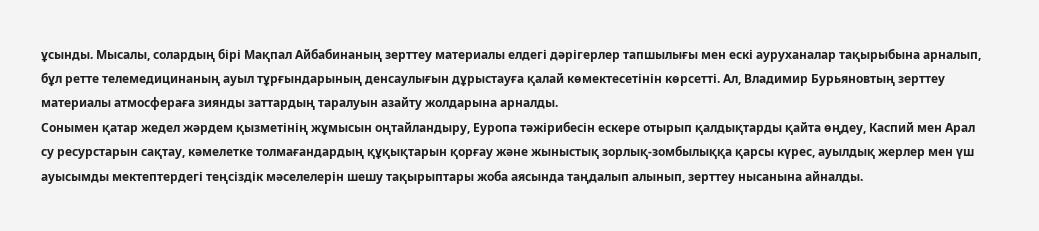ұсынды. Мысалы, солардың бірі Мақпал Айбабинаның зерттеу материалы елдегі дәрігерлер тапшылығы мен ескі ауруханалар тақырыбына арналып, бұл ретте телемедицинаның ауыл тұрғындарының денсаулығын дұрыстауға қалай көмектесетінін көрсетті. Ал, Владимир Бурьяновтың зерттеу материалы атмосфераға зиянды заттардың таралуын азайту жолдарына арналды.
Сонымен қатар жедел жәрдем қызметінің жұмысын оңтайландыру, Еуропа тәжірибесін ескере отырып қалдықтарды қайта өңдеу, Каспий мен Арал су ресурстарын сақтау, кәмелетке толмағандардың құқықтарын қорғау және жыныстық зорлық-зомбылыққа қарсы күрес, ауылдық жерлер мен үш ауысымды мектептердегі теңсіздік мәселелерін шешу тақырыптары жоба аясында таңдалып алынып, зерттеу нысанына айналды.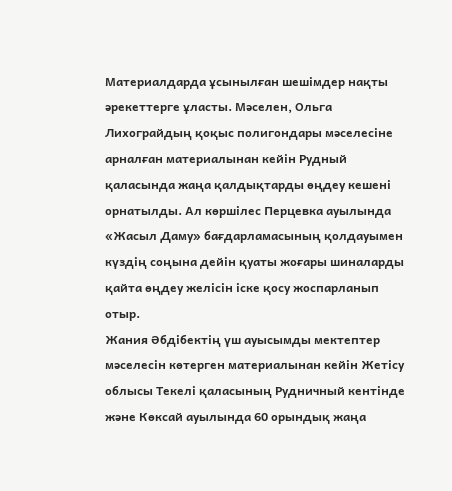Материалдарда ұсынылған шешімдер нақты әрекеттерге ұласты. Мәселен, Ольга Лихограйдың қоқыс полигондары мәселесіне арналған материалынан кейін Рудный қаласында жаңа қалдықтарды өңдеу кешені орнатылды. Ал көршілес Перцевка ауылында «Жасыл Даму» бағдарламасының қолдауымен күздің соңына дейін қуаты жоғары шиналарды қайта өңдеу желісін іске қосу жоспарланып отыр.
Жания Әбдібектің үш ауысымды мектептер мәселесін көтерген материалынан кейін Жетісу облысы Текелі қаласының Рудничный кентінде және Көксай ауылында 60 орындық жаңа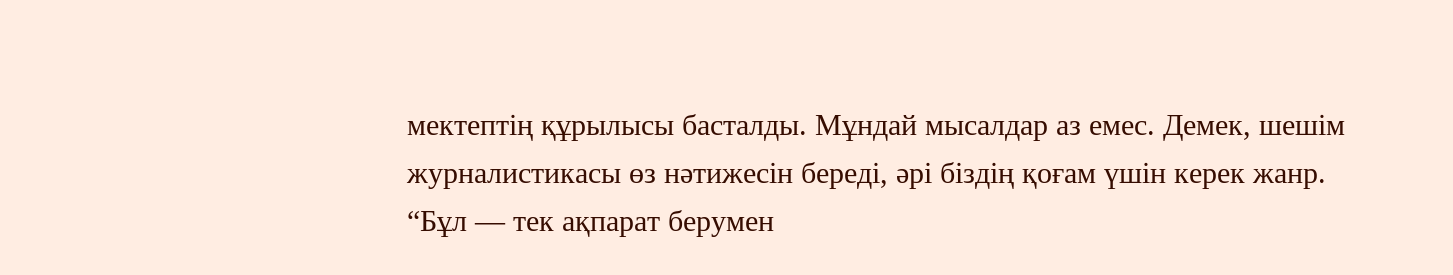мектептің құрылысы басталды. Мұндай мысалдар аз емес. Демек, шешім журналистикасы өз нәтижесін береді, әрі біздің қоғам үшін керек жанр.
“Бұл — тек ақпарат берумен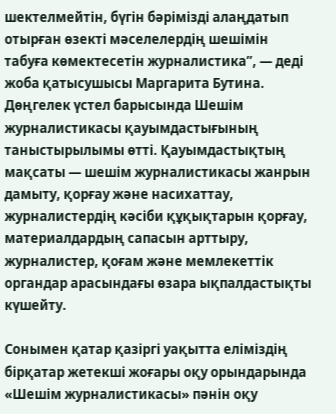шектелмейтін, бүгін бәрімізді алаңдатып отырған өзекті мәселелердің шешімін табуға көмектесетін журналистика”, — деді жоба қатысушысы Маргарита Бутина.
Дөңгелек үстел барысында Шешім журналистикасы қауымдастығының таныстырылымы өтті. Қауымдастықтың мақсаты — шешім журналистикасы жанрын дамыту, қорғау және насихаттау, журналистердің кәсіби құқықтарын қорғау, материалдардың сапасын арттыру, журналистер, қоғам және мемлекеттік органдар арасындағы өзара ықпалдастықты күшейту.

Сонымен қатар қазіргі уақытта еліміздің бірқатар жетекші жоғары оқу орындарында «Шешім журналистикасы» пәнін оқу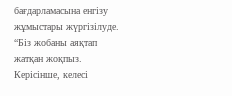бағдарламасына енгізу жұмыстары жүргізілуде.
“Біз жобаны аяқтап жатқан жоқпыз. Керісінше, келесі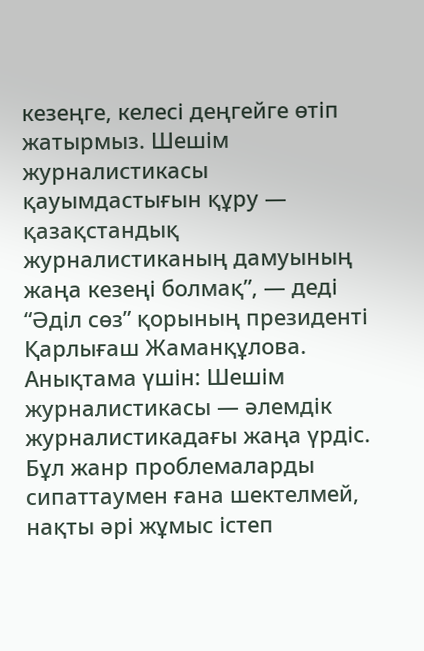кезеңге, келесі деңгейге өтіп жатырмыз. Шешім журналистикасы қауымдастығын құру — қазақстандық журналистиканың дамуының жаңа кезеңі болмақ”, — деді “Әділ сөз” қорының президенті Қарлығаш Жаманқұлова.
Анықтама үшін: Шешім журналистикасы — әлемдік журналистикадағы жаңа үрдіс. Бұл жанр проблемаларды сипаттаумен ғана шектелмей, нақты әрі жұмыс істеп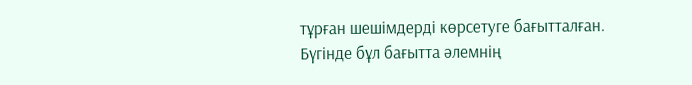тұрған шешімдерді көрсетуге бағытталған. Бүгінде бұл бағытта әлемнің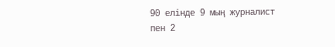90 елінде 9 мың журналист пен 2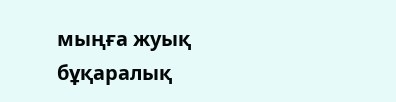мыңға жуық бұқаралық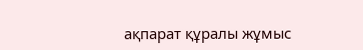ақпарат құралы жұмыс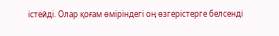істейді. Олар қоғам өміріндегі оң өзгерістерге белсенді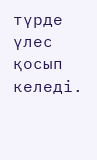түрде үлес қосып келеді.